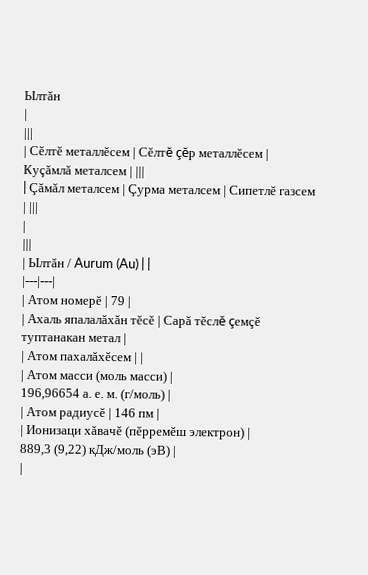Ылтăн
|
|||
| Сĕлтĕ металлĕсем | Сĕлтĕ çĕр металлĕсем | Куçăмлă металсем | |||
| Çăмăл металсем | Çурма металсем | Сипетлĕ газсем | |||
|
|||
| Ылтăн / Aurum (Au) | |
|---|---|
| Атом номерĕ | 79 |
| Ахаль япалалăхăн тĕсĕ | Сарă тĕслĕ çемçĕ туптанакан метал |
| Атом пахалăхĕсем | |
| Атом масси (моль масси) |
196,96654 а. е. м. (г/моль) |
| Атом радиусĕ | 146 пм |
| Ионизаци хăвачĕ (пĕрремĕш электрон) |
889,3 (9,22) кДж/моль (эВ) |
|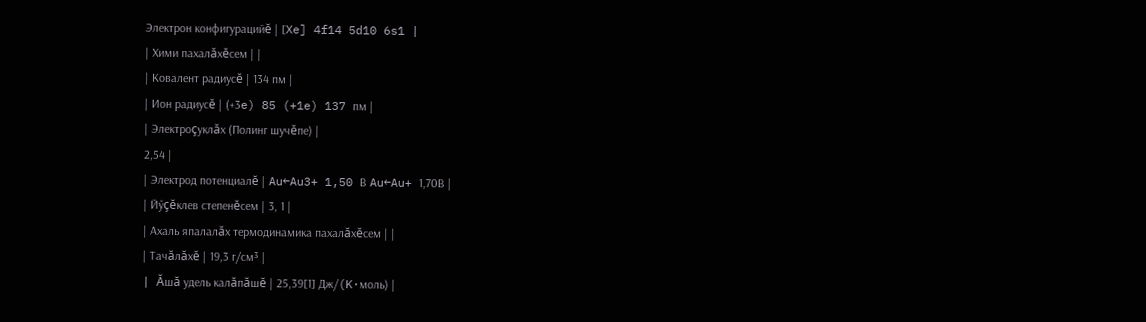Электрон конфигурацийĕ | [Xe] 4f14 5d10 6s1 |
| Хими пахалăхĕсем | |
| Ковалент радиусĕ | 134 пм |
| Ион радиусĕ | (+3e) 85 (+1e) 137 пм |
| Электроçуклăх (Полинг шучĕпе) |
2,54 |
| Электрод потенциалĕ | Au←Au3+ 1,50 В Au←Au+ 1,70В |
| Йӳçĕклев степенĕсем | 3, 1 |
| Ахаль япалалăх термодинамика пахалăхĕсем | |
| Тачăлăхĕ | 19,3 г/см³ |
| Ăшă удель калăпăшĕ | 25,39[1] Дж/(K·моль) |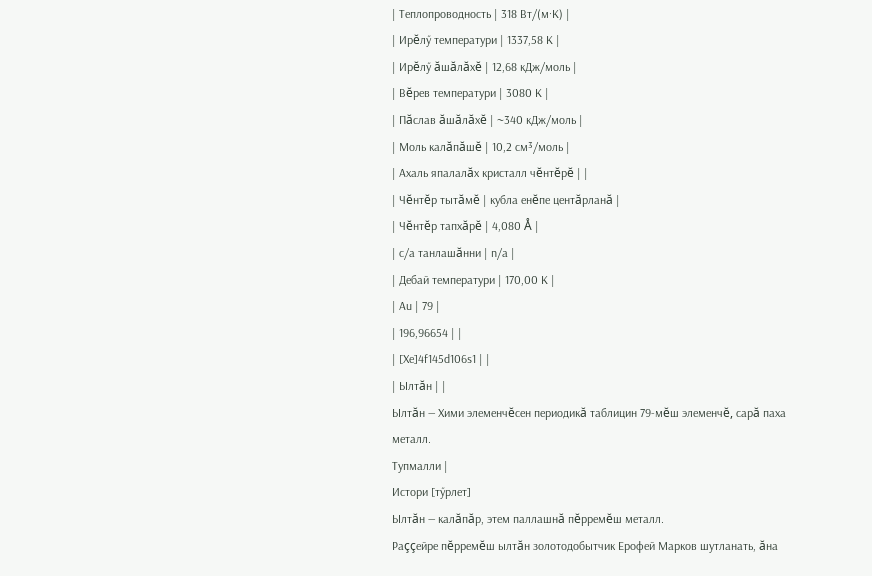| Теплопроводность | 318 Вт/(м·K) |
| Ирĕлӳ температури | 1337,58 K |
| Ирĕлӳ ăшăлăхĕ | 12,68 кДж/моль |
| Вĕрев температури | 3080 K |
| Пăслав ăшăлăхĕ | ~340 кДж/моль |
| Моль калăпăшĕ | 10,2 см³/моль |
| Ахаль япалалăх кристалл чĕнтĕрĕ | |
| Чĕнтĕр тытăмĕ | кубла енĕпе центăрланă |
| Чĕнтĕр тапхăрĕ | 4,080 Å |
| c/a танлашăнни | n/a |
| Дебай температури | 170,00 K |
| Au | 79 |
| 196,96654 | |
| [Xe]4f145d106s1 | |
| Ылтăн | |
Ылтăн — Хими элеменчĕсен периодикă таблицин 79-мĕш элеменчĕ, сарă паха металл.
Тупмалли |
Истори [тӳрлет]
Ылтăн — калăпăр, этем паллашнă пĕрремĕш металл.
Раççейре пĕрремĕш ылтăн золотодобытчик Ерофей Марков шутланать, ăна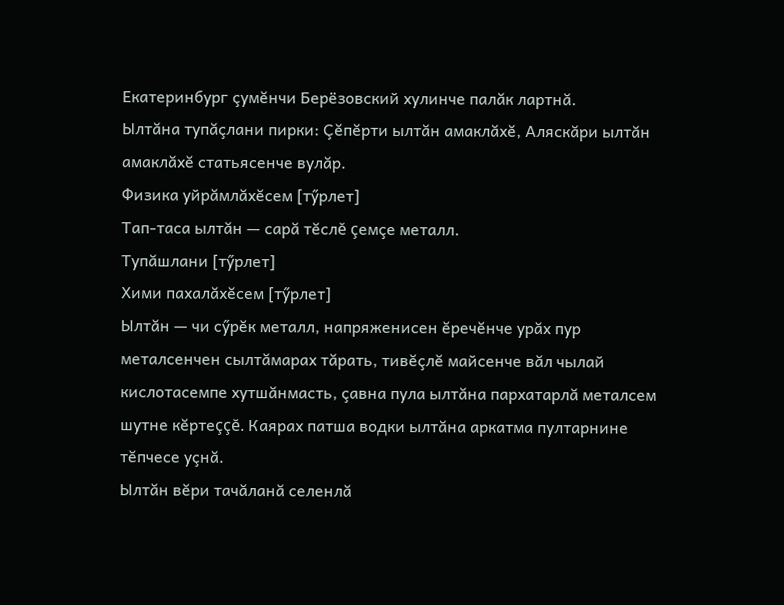Екатеринбург çумĕнчи Берёзовский хулинче палăк лартнă.
Ылтăна тупăçлани пирки: Çĕпĕрти ылтăн амаклăхĕ, Аляскăри ылтăн амаклăхĕ статьясенче вулăр.
Физика уйрăмлăхĕсем [тӳрлет]
Тап-таса ылтăн — сарă тĕслĕ çемçе металл.
Тупăшлани [тӳрлет]
Хими пахалăхĕсем [тӳрлет]
Ылтăн — чи сӳрĕк металл, напряженисен ĕречĕнче урăх пур металсенчен сылтăмарах тăрать, тивĕçлĕ майсенче вăл чылай кислотасемпе хутшăнмасть, çавна пула ылтăна пархатарлă металсем шутне кĕртеççĕ. Каярах патша водки ылтăна аркатма пултарнине тĕпчесе уçнă.
Ылтăн вĕри тачăланă селенлă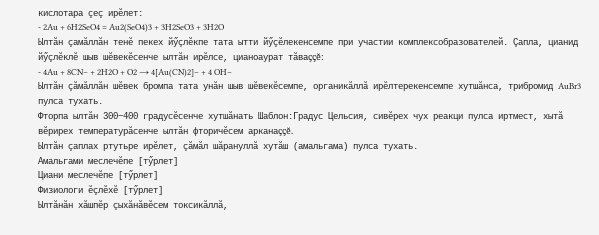кислотара çеç ирĕлет:
- 2Au + 6H2SeO4 = Au2(SeO4)3 + 3H2SeO3 + 3H2O
Ылтăн çамăллăн тенĕ пекех йӳçлĕкпе тата ытти йӳçĕлекенсемпе при участии комплексобразователей. Çапла, цианид йӳçлĕклĕ шыв шĕвекĕсенче ылтăн ирĕлсе, цианоаурат тăваççĕ:
- 4Au + 8CN− + 2H2O + O2 → 4[Au(CN)2]− + 4 OH−
Ылтăн çăмăллăн шĕвек бромпа тата унăн шыв шĕвекĕсемпе, органикăллă ирĕлтерекенсемпе хутшăнса, трибромид AuBr3 пулса тухать.
Фторпа ылтăн 300−400 градусĕсенче хутшăнать Шаблон:Градус Цельсия, сивĕрех чух реакци пулса иртмест, хытă вĕрирех температурăсенче ылтăн фторичĕсем арканаççĕ.
Ылтăн çаплах ртутьре ирĕлет, çăмăл шăрануллă хутăш (амальгама) пулса тухать.
Амальгами меслечĕпе [тӳрлет]
Циани меслечĕпе [тӳрлет]
Физиологи ĕçлĕхĕ [тӳрлет]
Ылтăнăн хăшпĕр çыхăнăвĕсем токсикăллă,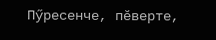Пӳресенче, пĕверте,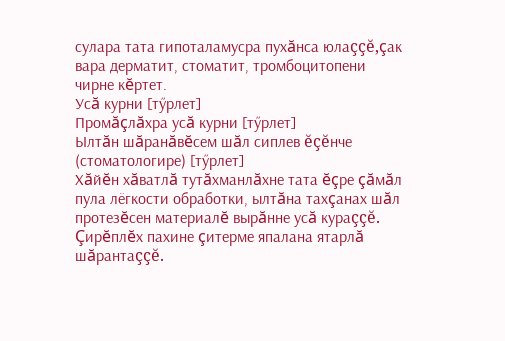сулара тата гипоталамусра пухăнса юлаççĕ,çак вара дерматит, стоматит, тромбоцитопени чирне кĕртет.
Усă курни [тӳрлет]
Промăçлăхра усă курни [тӳрлет]
Ылтăн шăранăвĕсем шăл сиплев ĕçĕнче (стоматологире) [тӳрлет]
Хăйĕн хăватлă тутăхманлăхне тата ĕçре çăмăл пула лёгкости обработки, ылтăна тахçанах шăл протезĕсен материалĕ вырăнне усă кураççĕ. Çирĕплĕх пахине çитерме япалана ятарлă шăрантаççĕ.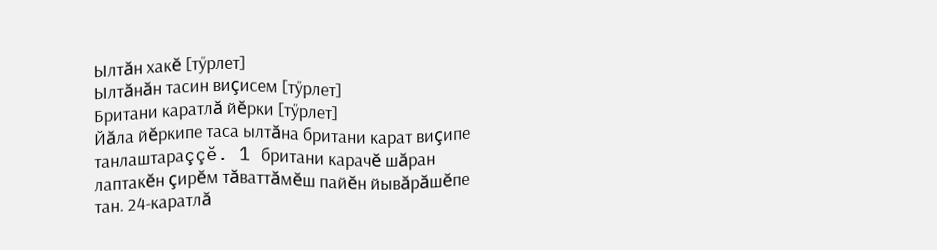Ылтăн хакĕ [тӳрлет]
Ылтăнăн тасин виçисем [тӳрлет]
Британи каратлă йĕрки [тӳрлет]
Йăла йĕркипе таса ылтăна британи карат виçипе танлаштараççĕ. 1 британи карачĕ шăран лаптакĕн çирĕм тăваттăмĕш пайĕн йывăрăшĕпе тан. 24-каратлă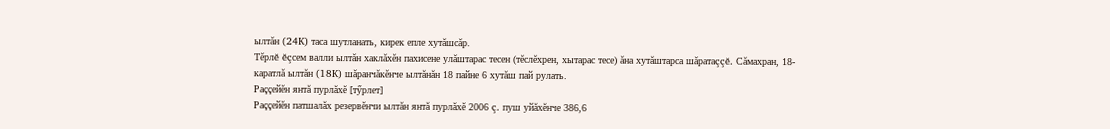ылтăн (24K) таса шутланать, кирек епле хутăшсăр.
Тĕрлĕ ĕçсем валли ылтăн хаклăхĕн пахисене улăштарас тесен (тĕслĕхрен, хытарас тесе) ăна хутăштарса шăратаççĕ. Сăмахран, 18-каратлă ылтăн (18K) шăранчăкĕнче ылтăнăн 18 пайне 6 хутăш пай рулать.
Раççейĕн янтă пурлăхĕ [тӳрлет]
Раççейĕн патшалăх резервĕнчи ылтăн янтă пурлăхĕ 2006 ç. пуш уйăхĕнче 386,6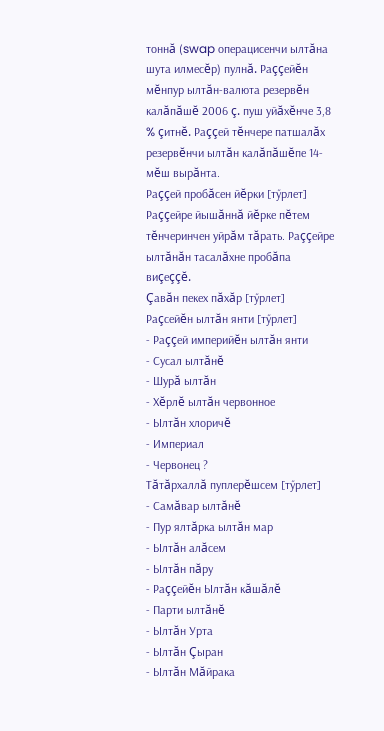тоннă (swap операцисенчи ылтăна шута илмесĕр) пулнă. Раççейĕн мĕнпур ылтăн-валюта резервĕн калăпăшĕ 2006 ç. пуш уйăхĕнче 3,8 % çитнĕ. Раççей тĕнчере патшалăх резервĕнчи ылтăн калăпăшĕпе 14-мĕш вырăнта.
Раççей пробăсен йĕрки [тӳрлет]
Раççейре йышăннă йĕрке пĕтем тĕнчеринчен уйрăм тăрать. Раççейре ылтăнăн тасалăхне пробăпа виçеççĕ.
Çавăн пекех пăхăр [тӳрлет]
Раçсейĕн ылтăн янти [тӳрлет]
- Раççей империйĕн ылтăн янти
- Сусал ылтăнĕ
- Шурă ылтăн
- Хĕрлĕ ылтăн червонное
- Ылтăн хлоричĕ
- Империал
- Червонец ?
Тăтăрхаллă пуплерĕшсем [тӳрлет]
- Самăвар ылтăнĕ
- Пур ялтăрка ылтăн мар
- Ылтăн алăсем
- Ылтăн пăру
- Раççейĕн Ылтăн кăшăлĕ
- Парти ылтăнĕ
- Ылтăн Урта
- Ылтăн Çыран
- Ылтăн Мăйрака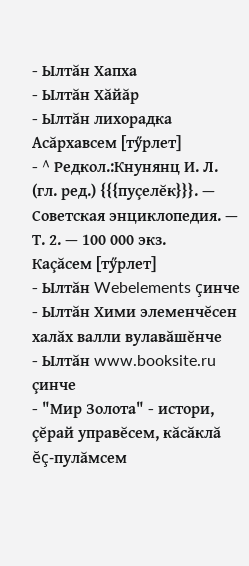- Ылтăн Хапха
- Ылтăн Хăйăр
- Ылтăн лихорадка
Асăрхавсем [тӳрлет]
- ^ Редкол.:Кнунянц И. Л. (гл. ред.) {{{пуçелĕк}}}. — Советская энциклопедия. — Т. 2. — 100 000 экз.
Каçăсем [тӳрлет]
- Ылтăн Webelements çинче
- Ылтăн Хими элеменчĕсен халăх валли вулавăшĕнче
- Ылтăн www.booksite.ru çинче
- "Мир Золота" - истори, çĕрай управĕсем, кăсăклă ĕç-пулăмсем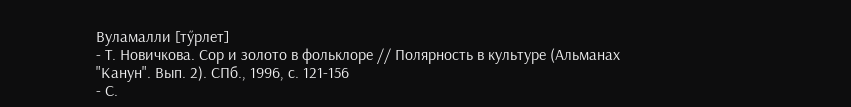Вуламалли [тӳрлет]
- Т. Новичкова. Сор и золото в фольклоре // Полярность в культуре (Альманах "Канун". Вып. 2). СПб., 1996, с. 121-156
- С.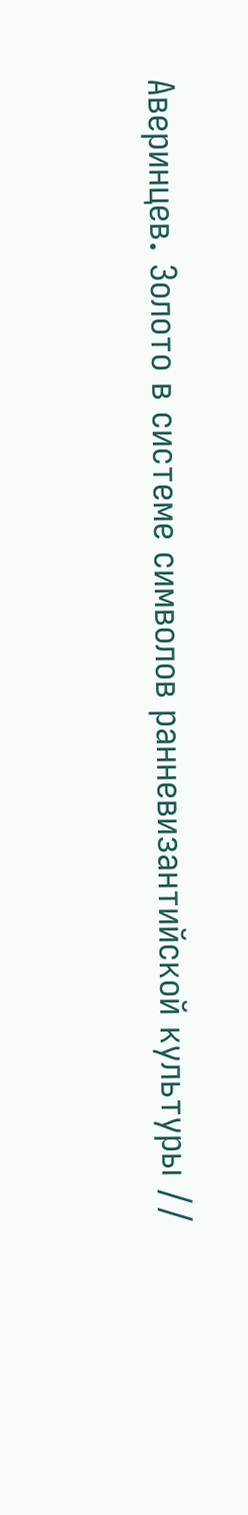Аверинцев. Золото в системе символов ранневизантийской культуры //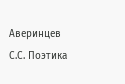Аверинцев С.С. Поэтика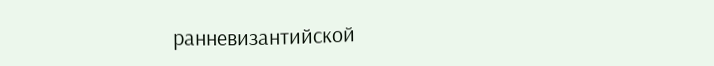ранневизантийской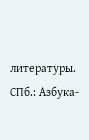литературы. СПб.: Азбука-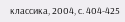классика, 2004, с. 404-425